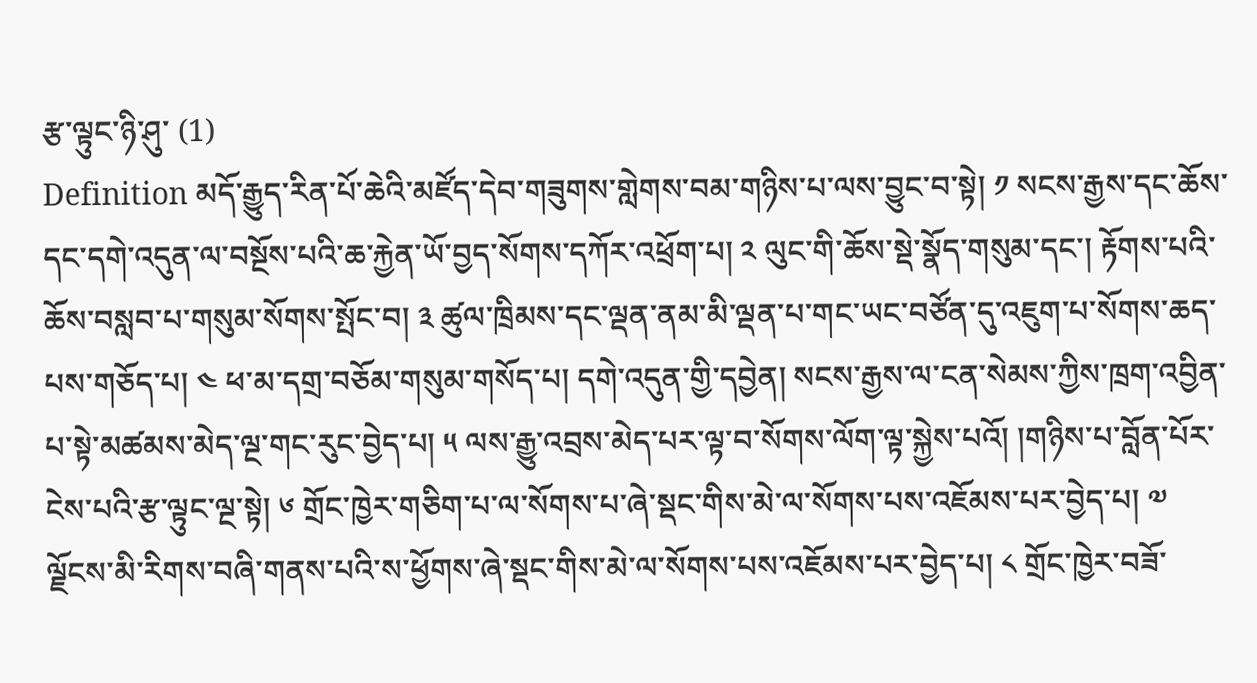རྩ་ལྟུང་ཉི་ཤུ་ (1)
Definition མདོ་རྒྱུད་རིན་པོ་ཆེའི་མཛོད་དེབ་གཟུགས་གླེགས་བམ་གཉིས་པ་ལས་བྱུང་བ་སྟེ། ༡ སངས་རྒྱས་དང་ཆོས་དང་དགེ་འདུན་ལ་བསྔོས་པའི་ཆ་རྐྱེན་ཡོ་བྱད་སོགས་དཀོར་འཕྲོག་པ། ༢ ལུང་གི་ཆོས་སྡེ་སྣོད་གསུམ་དང་། རྟོགས་པའི་ཆོས་བསླབ་པ་གསུམ་སོགས་སྤོང་བ། ༣ ཚུལ་ཁྲིམས་དང་ལྡན་ནམ་མི་ལྡན་པ་གང་ཡང་བཙོན་དུ་འཇུག་པ་སོགས་ཆད་པས་གཅོད་པ། ༤ ཕ་མ་དགྲ་བཅོམ་གསུམ་གསོད་པ། དགེ་འདུན་གྱི་དབྱེན། སངས་རྒྱས་ལ་ངན་སེམས་ཀྱིས་ཁྲག་འབྱིན་པ་སྟེ་མཚམས་མེད་ལྔ་གང་རུང་བྱེད་པ། ༥ ལས་རྒྱུ་འབྲས་མེད་པར་ལྟ་བ་སོགས་ལོག་ལྟ་སྐྱེས་པའོ། །གཉིས་པ་བློན་པོར་ངེས་པའི་རྩ་ལྟུང་ལྔ་སྟེ། ༦ གྲོང་ཁྱེར་གཅིག་པ་ལ་སོགས་པ་ཞེ་སྡང་གིས་མེ་ལ་སོགས་པས་འཇོམས་པར་བྱེད་པ། ༧ ལྗོངས་མི་རིགས་བཞི་གནས་པའི་ས་ཕྱོགས་ཞེ་སྡང་གིས་མེ་ལ་སོགས་པས་འཇོམས་པར་བྱེད་པ། ༨ གྲོང་ཁྱེར་བཟོ་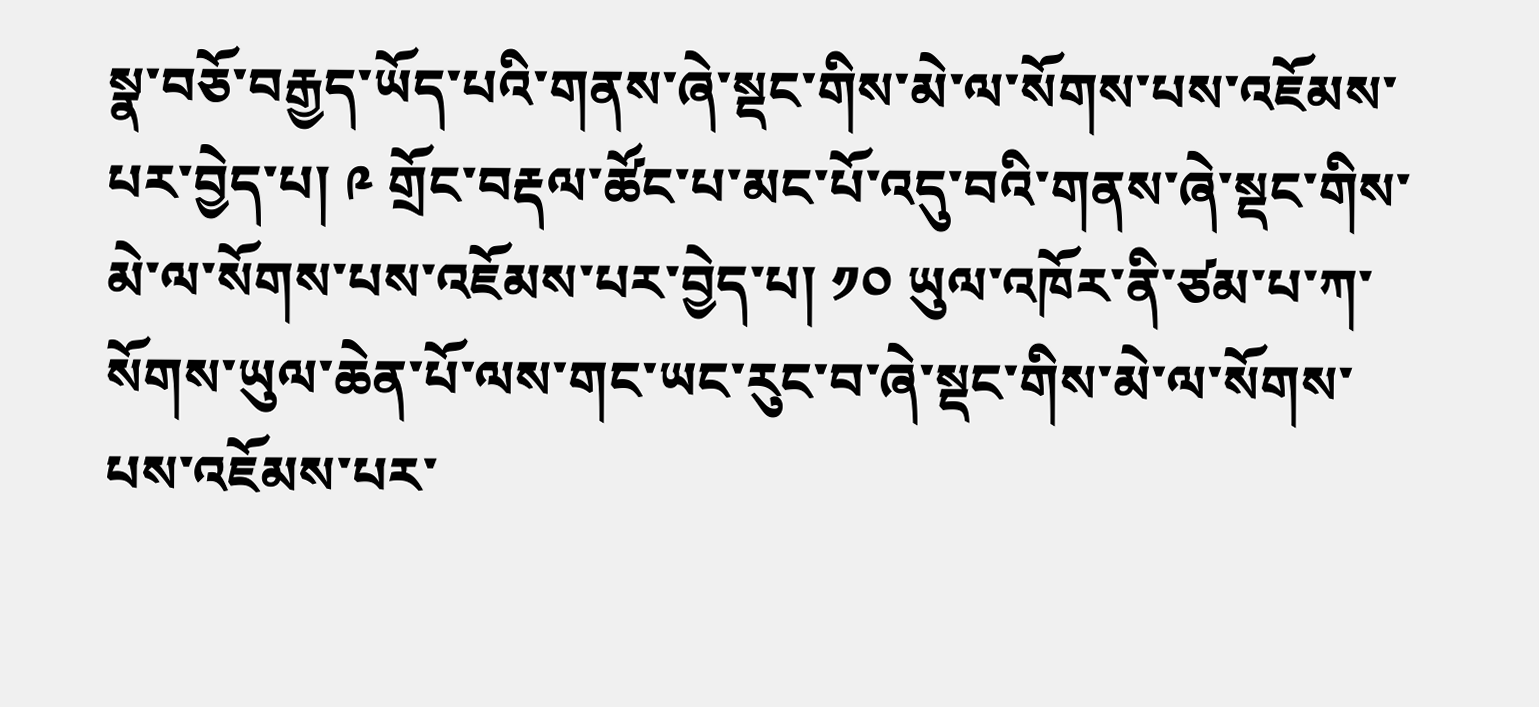སྣ་བཅོ་བརྒྱད་ཡོད་པའི་གནས་ཞེ་སྡང་གིས་མེ་ལ་སོགས་པས་འཇོམས་པར་བྱེད་པ། ༩ གྲོང་བརྡལ་ཚོང་པ་མང་པོ་འདུ་བའི་གནས་ཞེ་སྡང་གིས་མེ་ལ་སོགས་པས་འཇོམས་པར་བྱེད་པ། ༡༠ ཡུལ་འཁོར་ནི་ཙམ་པ་ཀ་སོགས་ཡུལ་ཆེན་པོ་ལས་གང་ཡང་རུང་བ་ཞེ་སྡང་གིས་མེ་ལ་སོགས་པས་འཇོམས་པར་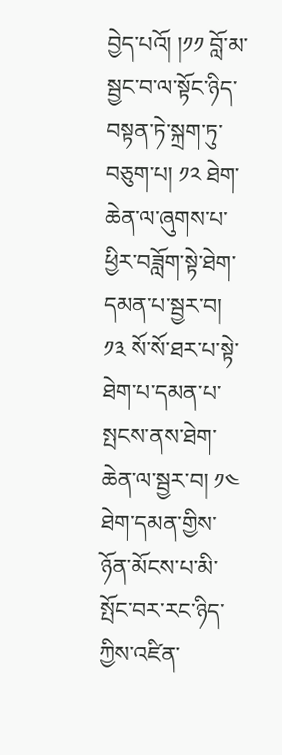བྱེད་པའོ། །༡༡ བློ་མ་སྦྱང་བ་ལ་སྟོང་ཉིད་བསྟན་ཏེ་སྐྲག་ཏུ་བཅུག་པ། ༡༢ ཐེག་ཆེན་ལ་ཞུགས་པ་ཕྱིར་བཟློག་སྟེ་ཐེག་དམན་པ་སྦྱར་བ། ༡༣ སོ་སོ་ཐར་པ་སྟེ་ཐེག་པ་དམན་པ་སྤངས་ནས་ཐེག་ཆེན་ལ་སྦྱར་བ། ༡༤ ཐེག་དམན་གྱིས་ཉོན་མོངས་པ་མི་སྤོང་བར་རང་ཉིད་ཀྱིས་འཛིན་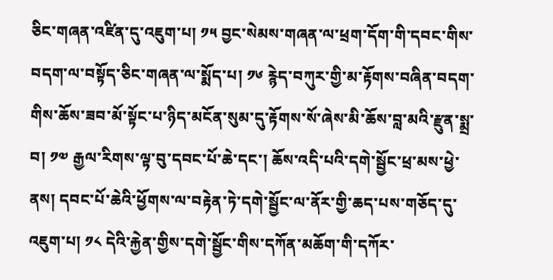ཅིང་གཞན་འཛིན་དུ་འཇུག་པ། ༡༥ བྱང་སེམས་གཞན་ལ་ཕྲག་དོག་གི་དབང་གིས་བདག་ལ་བསྟོད་ཅིང་གཞན་ལ་སྨོད་པ། ༡༦ རྙེད་བཀུར་གྱི་མ་རྟོགས་བཞིན་བདག་གིས་ཆོས་ཟབ་མོ་སྟོང་པ་ཉིད་མངོན་སུམ་དུ་རྟོགས་སོ་ཞེས་མི་ཆོས་བླ་མའི་རྫུན་སྨྲ་བ། ༡༧ རྒྱལ་རིགས་ལྟ་བུ་དབང་པོ་ཆེ་དང་། ཆོས་འདི་པའི་དགེ་སྦྱོང་ཕྲ་མས་ཕྱེ་ནས། དབང་པོ་ཆེའི་ཕྱོགས་ལ་བརྟེན་ཏེ་དགེ་སྦྱོང་ལ་ནོར་གྱི་ཆད་པས་གཅོད་དུ་འཇུག་པ། ༡༨ དེའི་རྐྱེན་གྱིས་དགེ་སྦྱོང་གིས་དཀོན་མཆོག་གི་དཀོར་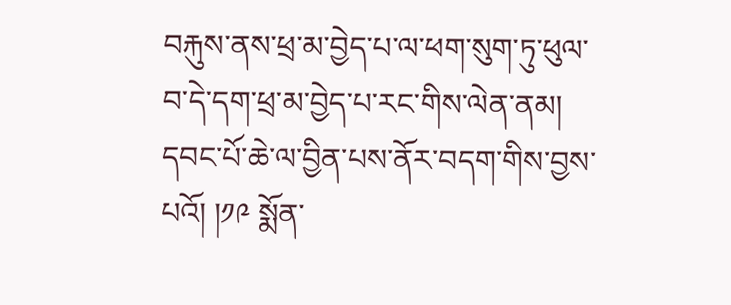བརྐུས་ནས་ཕྲ་མ་བྱེད་པ་ལ་ཕག་སུག་ཏུ་ཕུལ་བ་དེ་དག་ཕྲ་མ་བྱེད་པ་རང་གིས་ལེན་ནམ། དབང་པོ་ཆེ་ལ་བྱིན་པས་ནོར་བདག་གིས་བྱས་པའོ། །༡༩ སྨོན་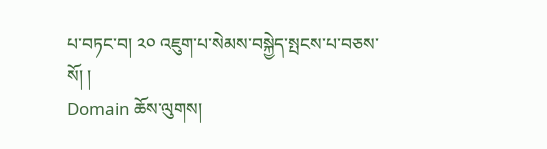པ་བཏང་བ། ༢༠ འཇུག་པ་སེམས་བསྐྱེད་སྤངས་པ་བཅས་སོ། །
Domain ཆོས་ལུགས།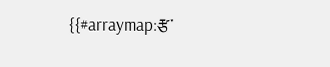{{#arraymap:རྩ་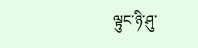ལྟུང་ཉི་ཤུ་